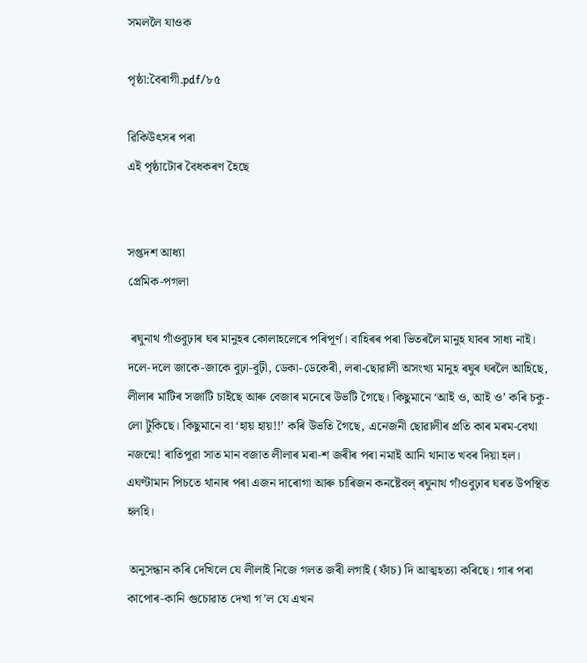সমললৈ যাওক

পৃষ্ঠা:বৈৰাগী.pdf/৮৫

ৱিকিউৎসৰ পৰা
এই পৃষ্ঠাটোৰ বৈধকৰণ হৈছে


সপ্তদশ আধ্যা
প্ৰেমিক-পগলা

 ৰঘুনাথ গাঁওবুঢ়াৰ ঘৰ মানুহৰ কোলাহলেৰে পৰিপূৰ্ণ। বাহিৰৰ পৰা ভিতৰলৈ মানুহ যাবৰ সাধ্য নাই। দলে-দলে জাকে-জাকে বুঢ়া-বুঢ়ী, ডেকা-ডেকেৰী, লৰা-ছোৱালী অসংখ্য মানুহ ৰঘুৰ ঘৰলৈ আহিছে, লীলাৰ মাটিৰ সজাটি চাইছে আৰু বেজাৰ মনেৰে উভটি গৈছে। কিছুমানে ‘আই ও, আই ও’ কৰি চকু-লো টুকিছে। কিছুমানে বা ‘হায় হায়!!’ কৰি উভতি গৈছে, এনেজনী ছোৱালীৰ প্ৰতি কাৰ মৰম-বেথা নজন্মে! ৰাতিপুৱা সাত মান বজাত লীলাৰ মৰা-শ জৰীৰ পৰা নমাই আনি থানাত খবৰ দিয়া হল। এঘণ্টামান পিচতে থানাৰ পৰা এজন দাৰোগা আৰু চাৰিজন কনষ্টেবল্ ৰঘুনাথ গাঁওবুঢ়াৰ ঘৰত উপস্থিত হলহি।

 অনুসন্ধান কৰি দেখিলে যে লীলাই নিজে গলত জৰী লগাই (ফাঁচ) দি আত্মহত্যা কৰিছে। গাৰ পৰা কাপোৰ-কানি গুচোৱাত দেখা গ’ল যে এখন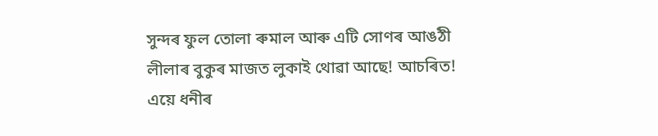সুন্দৰ ফুল তোলা ৰুমাল আৰু এটি সোণৰ আঙঠী লীলাৰ বুকুৰ মাজত লুকাই থোৱা আছে! আচৰিত! এয়ে ধনীৰ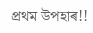প্ৰথম উপহাৰ!!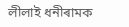লীলাই ধনীৰামক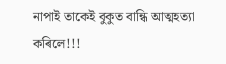নাপাই তাকেই বুকুত বান্ধি আত্মহত্যা কৰিলে!!!